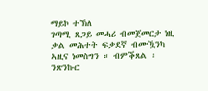ማይኮ ተኽለ
ገጣሚ ጸጋይ መሓሪ ብመጀመርታ ነዚ ቃል መሕተት ፍቃደኛ ብሙዃንካ ኣዚና ነመስግን ። ብምቕጸል ፡ንጽንኩር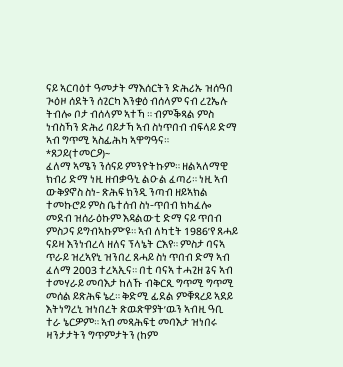ናይ ኣርባዕተ ዓመታት ማእሰርትን ድሕሪኡ ዝሰዓበ ጒዕዞ ሰደትን ሰጊርካ እንቋዕ ብሰላም ናብ ረጊኤሉ ትብሎ ቦታ ብሰላም ኣተኻ ። ብምቕጻል ምስ ነብስኻን ድሕሪ ባይታኻ ኣብ ስነጥበብ ብፍላይ ድማ ኣብ ግጥሚ ኣስፊሕካ ኣዋግዓና።
*ጸጋይ(ተመርዖ)~
ፈለማ ኣሜን ንሰናይ ምንዮትኩም። ዘልኣለማዊ ክብሪ ድማ ነዚ ዘብቃዓኒ ልዑል ፈጣሪ። ነዚ ኣብ ውቅያኖስ ስነ- ጽሕፍ ክንዲ ንጣብ ዘይኣክል ተመኩሮይ ምስ ቤተሰብ ስነ-ጥበብ ክካፈሎ መደብ ዝሰራዕኩም እዳልውቲ ድማ ናይ ጥበብ ምስጋና ይግብኣኩም’ዩ። ኣብ ለካቲት 1986’የ ጸሓይ ናይዛ እንነብረላ ዘለና ፕላኔት ርእየ። ምስታ ባናኣ ጥራይ ዝረኣየኒ ዝንበረ ጸሓይ ስነ ጥበብ ድማ ኣብ ፈለማ 2003 ተረኣኢና። በቲ ባናኣ ተሓጊዘ ጌና ኣብ ተመሃራይ መባእታ ከለኹ ብቅርጺ ግጥሚ ግጥሚ መሰል ይጽሕፍ ኔረ። ቅድሚ ፊደል ምቑጻረይ ኣደይ እትነግረኒ ዝነበረት ጽዉጽዋያት’ዉን ኣብዚ ዓቢ ተራ ኔርዎም። ኣብ መጻሕፍቲ መባእታ ዝነበሩ ዛንታታትን ግጥምታትን (ከም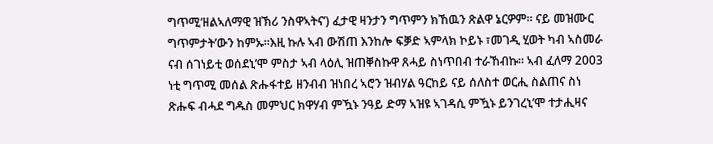ግጥሚ‘ዘልኣለማዊ ዝኽሪ ንስዋኣትና’) ፈታዊ ዛንታን ግጥምን ክኸዉን ጽልዋ ኔርዎም። ናይ መዝሙር ግጥምታት’ውን ከምኡ።እዚ ኩሉ ኣብ ውሽጠ እንከሎ ፍቓድ ኣምላክ ኮይኑ ፣መገዲ ሂወት ካብ ኣስመራ ናብ ሰገነይቲ ወሰደኒ’ሞ ምስታ ኣብ ላዕሊ ዝጠቐስኩዋ ጸሓይ ስነጥበብ ተራኸብኩ። ኣብ ፈለማ 2003 ነቲ ግጥሚ መሰል ጽሑፋተይ ዘንብብ ዝነበረ ኣሮን ዝብሃል ዓርከይ ናይ ሰለስተ ወርሒ ስልጠና ስነ ጽሑፍ ብሓደ ግዱስ መምህር ክዋሃብ ምዃኑ ንዓይ ድማ ኣዝዩ ኣገዳሲ ምዃኑ ይንገረኒ’ሞ ተታሒዛና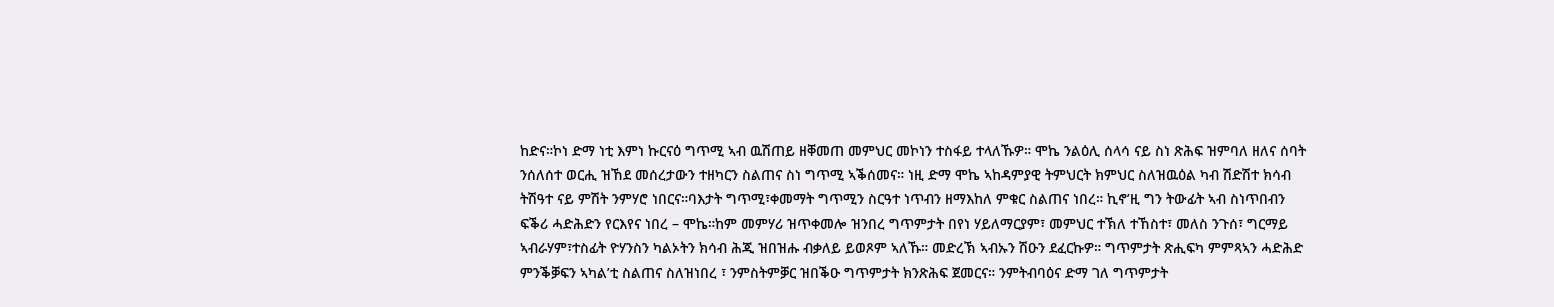ከድና።ኮነ ድማ ነቲ እምነ ኩርናዕ ግጥሚ ኣብ ዉሽጠይ ዘቐመጠ መምህር መኮነን ተስፋይ ተላለኹዎ። ሞኬ ንልዕሊ ሰላሳ ናይ ስነ ጽሕፍ ዝምባለ ዘለና ሰባት ንሰለሰተ ወርሒ ዝኸደ መሰረታውን ተዘካርን ስልጠና ስነ ግጥሚ ኣቕሰመና። ነዚ ድማ ሞኬ ኣከዳምያዊ ትምህርት ክምህር ስለዝዉዕል ካብ ሽድሽተ ክሳብ ትሽዓተ ናይ ምሽት ንምሃሮ ነበርና።ባእታት ግጥሚ፣ቀመማት ግጥሚን ስርዓተ ነጥብን ዘማእከለ ምቁር ስልጠና ነበረ። ኪኖ’ዚ ግን ትውፊት ኣብ ስነጥበብን ፍቕሪ ሓድሕድን የርእየና ነበረ – ሞኬ።ከም መምሃሪ ዝጥቀመሎ ዝንበረ ግጥምታት በየነ ሃይለማርያም፣ መምህር ተኽለ ተኸስተ፣ መለስ ንጉሰ፣ ግርማይ ኣብራሃም፣ተስፊት ዮሃንስን ካልኦትን ክሳብ ሕጂ ዝበዝሑ ብቃለይ ይወጾም ኣለኹ። መድረኽ ኣብኡን ሽዑን ደፈርኩዎ። ግጥምታት ጽሒፍካ ምምጻኣን ሓድሕድ ምንቕቓፍን ኣካል’ቲ ስልጠና ስለዝነበረ ፣ ንምስትምቓር ዝበቕዑ ግጥምታት ክንጽሕፍ ጀመርና። ንምትብባዕና ድማ ገለ ግጥምታት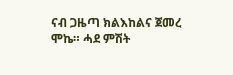ናብ ጋዜጣ ክልእከልና ጀመረ ሞኬ። ሓደ ምሽት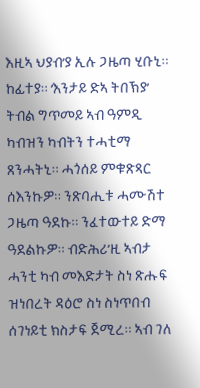እዚኣ ህያብ’ያ ኢሉ ጋዜጣ ሂቡኒ። ከፊተያ። ‘እንታይ ድኣ ትበኽያ’ ትብል ግጥመይ ኣብ ዓምዲ ካብዝን ካብትን ተሓቲማ ጸንሓትኒ። ሓጎሰይ ምቁጽጻር ሰእንኩዎ። ንጽባሒቱ ሓሙሽተ ጋዜጣ ዓደኩ። ንፈተውተይ ድማ ዓደልኩዎ። ብድሕሪ’ዚ ኣብታ ሓንቲ ካብ መእድታት ስነ ጽሑፍ ዝነበረት ዳዕሮ ስነ ስነጥበብ ሰገነይቲ ክስታፍ ጀሚረ። ኣብ ገለ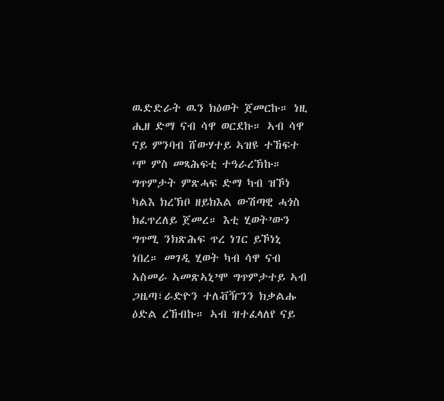ዉድድራት ዉን ክዕወት ጀመርኩ። ነዚ ሒዘ ድማ ናብ ሳዋ ወርደኩ። ኣብ ሳዋ ናይ ምንባብ ሸውሃተይ ኣዝዩ ተኸፍተ ‘ሞ ምስ መጻሕፍቲ ተዓራረኽኩ። ግጥምታት ምጽሓፍ ድማ ካብ ዝኾነ ካልእ ክረኽቦ ዘይክእል ውሽጣዊ ሓጎስ ክፈጥረለይ ጀመረ። እቲ ሂወት’ውን ግጥሚ ንክጽሕፍ ጥረ ነገር ይኾነኒ ነበረ። መገዲ ሂወት ካብ ሳዋ ናብ ኣስመራ ኣመጽኣኒ’ሞ ግጥምታተይ ኣብ ጋዜጣ፣ራድዮን ተለቭዥንን ክቃልሑ ዕድል ረኸብኩ። ኣብ ዝተፈላለየ ናይ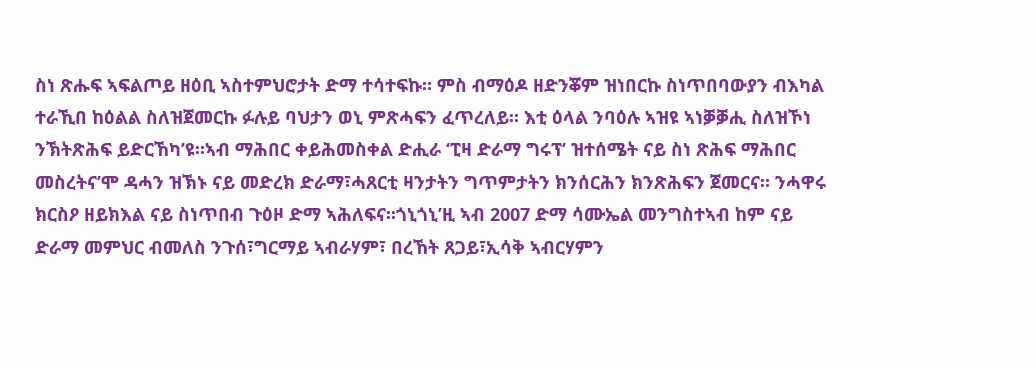ስነ ጽሑፍ ኣፍልጦይ ዘዕቢ ኣስተምህሮታት ድማ ተሳተፍኩ። ምስ ብማዕዶ ዘድንቖም ዝነበርኩ ስነጥበባውያን ብእካል ተራኺበ ከዕልል ስለዝጀመርኩ ፉሉይ ባህታን ወኒ ምጽሓፍን ፈጥረለይ። እቲ ዕላል ንባዕሉ ኣዝዩ ኣነቓቓሒ ስለዝኾነ ንኽትጽሕፍ ይድርኸካ’ዩ።ኣብ ማሕበር ቀይሕመስቀል ድሒራ ‘ፒዛ ድራማ ግሩፕ’ ዝተሰሜት ናይ ስነ ጽሕፍ ማሕበር መስረትና’ሞ ዳሓን ዝኽኑ ናይ መድረክ ድራማ፣ሓጸርቲ ዛንታትን ግጥምታትን ክንሰርሕን ክንጽሕፍን ጀመርና። ንሓዋሩ ክርስዖ ዘይክእል ናይ ስነጥበብ ጉዕዞ ድማ ኣሕለፍና።ጎኒጎኒ’ዚ ኣብ 2007 ድማ ሳሙኤል መንግስተኣብ ከም ናይ ድራማ መምህር ብመለስ ንጉሰ፣ግርማይ ኣብራሃም፣ በረኸት ጸጋይ፣ኢሳቅ ኣብርሃምን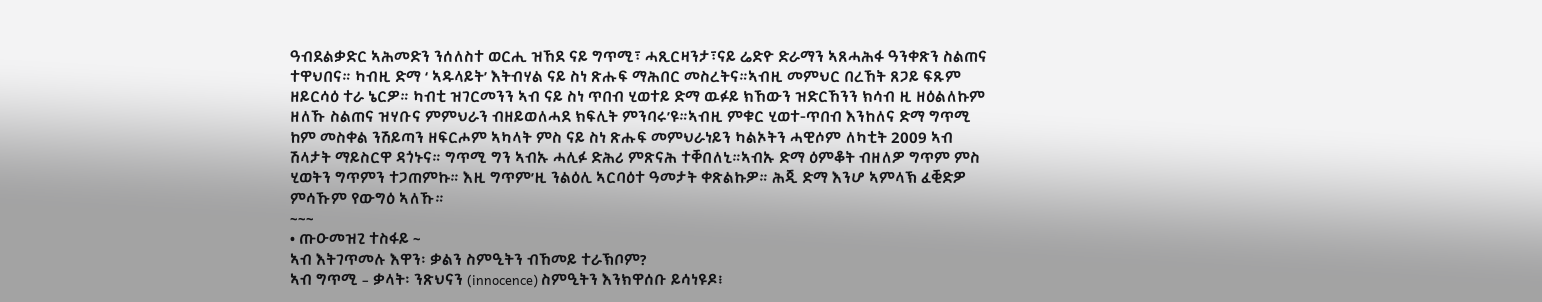ዓብደልቃድር ኣሕመድን ንሰለስተ ወርሒ ዝኸደ ናይ ግጥሚ፣ ሓጺርዛንታ፣ናይ ሬድዮ ድራማን ኣጸሓሕፋ ዓንቀጽን ስልጠና ተዋህበና። ካብዚ ድማ ‘ ኣዱላይት’ እትብሃል ናይ ስነ ጽሑፍ ማሕበር መስረትና።ኣብዚ መምህር በረኸት ጸጋይ ፍጹም ዘይርሳዕ ተራ ኔርዎ። ካብቲ ዝገርመንን ኣብ ናይ ስነ ጥበብ ሂወተይ ድማ ዉፉይ ክኸውን ዝድርኸንን ክሳብ ዚ ዘዕልለኩም ዘለኹ ስልጠና ዝሃቡና ምምህራን ብዘይወለሓደ ክፍሊት ምንባሩ’ዩ።ኣብዚ ምቁር ሂወተ-ጥበብ እንከለና ድማ ግጥሚ ከም መስቀል ንሽይጣን ዘፍርሖም ኣካላት ምስ ናይ ስነ ጽሑፍ መምህራነይን ካልኦትን ሓዊሶም ለካቲት 2009 ኣብ ሽላታት ማይስርዋ ዳጎኑና። ግጥሚ ግን ኣብኡ ሓሊፉ ድሕሪ ምጽናሕ ተቐበለኒ።ኣብኡ ድማ ዕምቆት ብዘለዎ ግጥም ምስ ሂወትን ግጥምን ተጋጠምኩ። እዚ ግጥም’ዚ ንልዕሊ ኣርባዕተ ዓመታት ቀጽልኩዎ። ሕጂ ድማ እንሆ ኣምላኽ ፈቒድዎ ምሳኹም የውግዕ ኣለኹ።
~~~
• ጡዑመዝጊ ተስፋይ ~
ኣብ እትገጥመሉ እዋን፡ ቃልን ስምዒትን ብኸመይ ተራኽቦም?
ኣብ ግጥሚ – ቃላት፡ ንጽህናን (innocence) ስምዒትን እንክዋሰቡ ይሳነዩዶ፧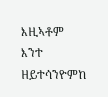እዚኣቶም እንተ ዘይተሳንዮምከ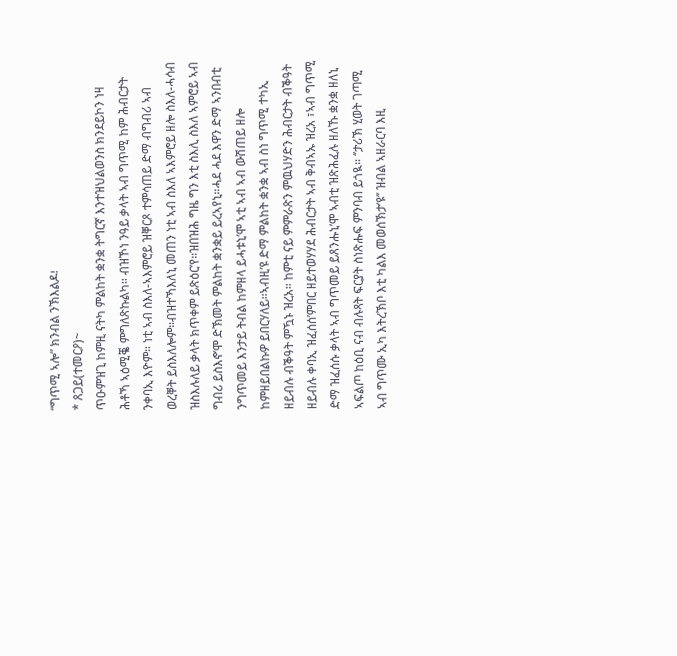“ግጥሚ ኣሎ” ክንብል ንኽእልዶ፧
* ጸጋይ(ተመርዖ)~
ጥዑምዝጊ ከምዚ ናትካ ምልከት ቋንቋ ትግርኛ እንተዝህልወንስ ክንደይኮን ነዛ ሕቶኻ ኣዕሚቘ ምግለጽኩልካ። ብዝኾነ ንዓይ ቃላት ኣብ ግጥሚ ከም ሕብርታት ንቀባኢ እዮም። ነቲ ኣብ ስእለ-ኣእምሮይ ዝቐርጾ ተምሳጠይ ድማ ብግብሪ ኣብ ወረቐት ይስእለሎም።ብዝተኻእለኒ መጠን ነቲ ኣብ ስእለ ኣእምሮይ ዘሎ ስእለ-ሓሳብ ዝስእሉለይ ቃላት ክጥቀም ይጽዕር’የ።ዝበዝሕ ግዜ ግን እቲ ስእሊ ስእለ ኣምሮይ ኣብ ግብሪ ይስእኖ’ሞ ድኽመት ምልከት ቋንቋይ ይረኣየኒ።ሓደ ሓደ እዋን ድማ ኣንበብቲ ንግጥመይ እንታይ ትብል ከምዘላ ይሓቱኒ’ሞ ኣቲ ኣብ ኣብ ውሽጠይ ዘሎ ከምዘይበልኩዎ ይበርሃለይ።ኣብዚ’ዩ ድማ ምልከት ቋንቋ ኣብ ስነ ግጥሚ ተካኢ ዘይብሉ ብቕዓት ምዃኑ ዝረአ። ከምቲ ናይ ምምራጽን ምዉህሃድን ሕብርታት ብቕዓት ዘይብሉ ቀባኢ ዝፈሰሰ’ምበር ዘይተወሃሃደ ሕብርታት ኣብ ቅብኣኡ ዝረአ ፣ኣብ ግጥሚ ድማ ዝፈሰሱ ቃላት ኣብ ግጥመይ ይጸንሑኒ’ሞ ኣብቲ ዝጽሕፈሉ ዘለኹ ቋንቋ ዘለኒ ኣፍልጦ ከዕቢ ናብ ብሉጻት ፍርያት ስነጽሑፍ ምንባብ ይጎዪ። ‘’ታሪኽ ሂወት ገጣሚ ኣብ ግጥሙ ኢካ እትረኽቦ እቲ ካልእ መወሰኽታ’ዩ’’ ዝብል ኣዘራርባ እዚ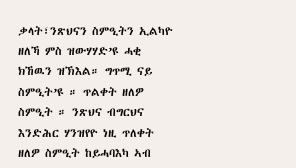ቃላት፣ንጽህናን ስምዒትን ኢልካዮ ዘለኻ ምስ ዝውሃሃድ’ዩ ሓቂ ክኸዉን ዝኽእል። ግጥሚ ናይ ስምዒት’ዩ ። ጥልቀት ዘለዎ ስምዒት ። ንጽህና ብግርህና እንድሕር ሃንዝየዮ ነዚ ጥለቀት ዘለዎ ስምዒት ከይሓባእካ ኣብ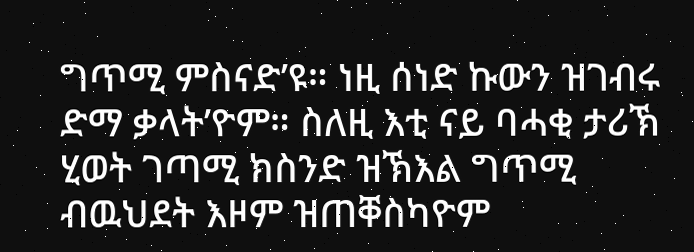ግጥሚ ምስናድ’ዩ። ነዚ ሰነድ ኩውን ዝገብሩ ድማ ቃላት’ዮም። ስለዚ እቲ ናይ ባሓቂ ታሪኽ ሂወት ገጣሚ ክስንድ ዝኽእል ግጥሚ ብዉህደት እዞም ዝጠቐስካዮም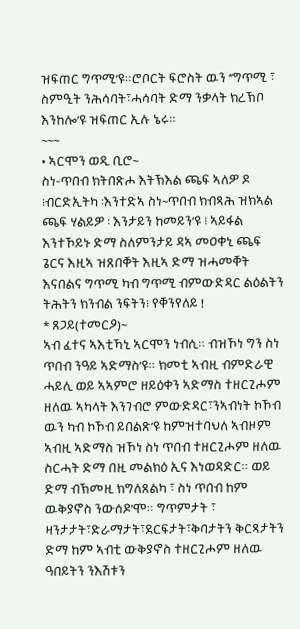ዝፍጠር ግጥሚ’ዩ።ሮቦርት ፍሮስት ዉን ‘’ግጥሚ ፣ ስምዒት ንሕሳባት፣ሓሳባት ድማ ንቃላት ክረኽቦ እንከሎ’ዩ ዝፍጠር ኢሉ ኔሩ።
~~~
• ኣርሞን ወዲ ቢሮ~
ስነ-ጥበብ ክትበጽሖ እትኽእል ጫፍ ኣለዎ ዶ ፧ብርድኢትካ ፡እንተድኣ ስነ~ጥበብ ክብጻሕ ዝክኣል ጫፍ ሃልይዎ ፡ እንታይን ከመይን’ዩ ፧ ኣይፋል እንተኾይኑ ድማ ስለምንታይ ዳኣ መዐቀኒ ጫፍ ጌርና እዚኣ ዝጸበቐት እዚኣ ድማ ዝሓመቐት እናበልና ግጥሚ ካብ ግጥሚ ብምውድዳር ልዕልትን ትሕትን ክንብል ንፍትን፧ የቐንየለይ !
* ጸጋይ(ተመርዖ)~
ኣብ ፈተና ኣእቲኻኒ ኣርሞን ነብሲ። ብዝኾነ ግን ስነ ጥበብ ንዓይ ኣድማስ’ዩ። ክመቲ ኣብዚ ብምድራዊ ሓይሊ ወይ ኣኣምሮ ዘይዕቀን ኣድማስ ተዘርጊሖም ዘለዉ ኣካላት እንገብሮ ምውድዳር፣ንኣብነት ኮኾብ ዉን ካብ ኮኾብ ይበልጽ’ዩ ከምዝተባህለ ኣብዞም ኣብዚ ኣድማስ ዝኾነ ስነ ጥበብ ተዘርጊሖም ዘለዉ ስርሓት ድማ በዚ መልክዕ ኢና እነወዳድር። ወይ ድማ ብኽመዚ ክግለጸልካ ፣ ስነ ጥበብ ከም ዉቅያኖስ ንውሰዶ’ሞ። ግጥምታት ፣ ዛንታታት፣ድራማታት፣ደርፍታት፣ቅባታትን ቅርጻታትን ድማ ከም ኣብቲ ውቅያኖስ ተዘርጊሖም ዘለዉ ዓበይትን ንእሽቱን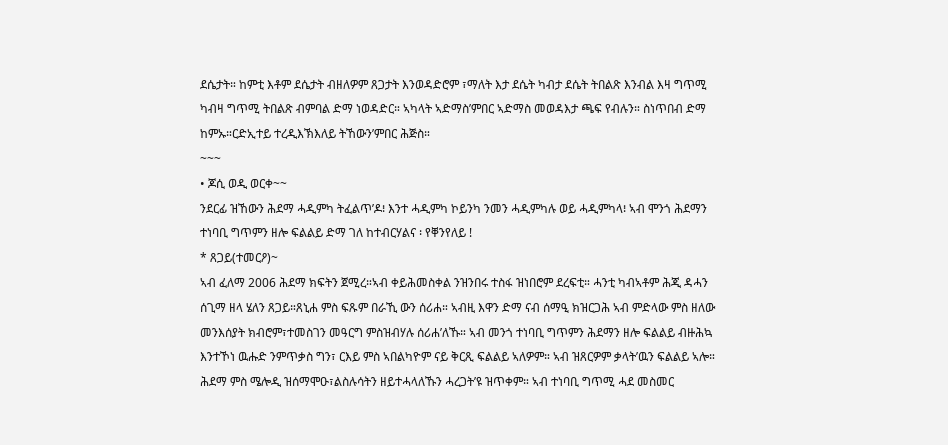ደሴታት። ከምቲ እቶም ደሴታት ብዘለዎም ጸጋታት እንወዳድሮም ፣ማለት እታ ደሴት ካብታ ደሴት ትበልጽ እንብል እዛ ግጥሚ ካብዛ ግጥሚ ትበልጽ ብምባል ድማ ነወዳድር። ኣካላት ኣድማስ’ምበር ኣድማስ መወዳእታ ጫፍ የብሉን። ስነጥበብ ድማ ከምኡ።ርድኢተይ ተረዲእኽእለይ ትኸውን’ምበር ሕጅስ።
~~~
• ጆሲ ወዲ ወርቀ~~
ንደርፊ ዝኸውን ሕደማ ሓዲምካ ትፈልጥ’ዶ፧ እንተ ሓዲምካ ኮይንካ ንመን ሓዲምካሉ ወይ ሓዲምካላ፧ ኣብ ሞንጎ ሕደማን ተነባቢ ግጥምን ዘሎ ፍልልይ ድማ ገለ ከተብርሃልና ፡ የቐንየለይ !
* ጸጋይ(ተመርዖ)~
ኣብ ፈለማ 2006 ሕደማ ክፍትን ጀሚረ።ኣብ ቀይሕመስቀል ንዝንበሩ ተስፋ ዝነበሮም ደረፍቲ። ሓንቲ ካብኣቶም ሕጂ ዳሓን ሰጊማ ዘላ ሄለን ጸጋይ።ጸኒሐ ምስ ፍጹም በራኺ ውን ሰሪሐ። ኣብዚ እዋን ድማ ናብ ሰማዒ ክዝርጋሕ ኣብ ምድላው ምስ ዘለው መንእሰያት ክብሮም፣ተመስገን መዓርግ ምስዝብሃሉ ሰሪሐ’ለኹ። ኣብ መንጎ ተነባቢ ግጥምን ሕደማን ዘሎ ፍልልይ ብዙሕኳ እንተኾነ ዉሑድ ንምጥቃስ ግን፣ ርእይ ምስ ኣበልካዮም ናይ ቅርጺ ፍልልይ ኣለዎም። ኣብ ዝጸርዎም ቃላት’ዉን ፍልልይ ኣሎ። ሕደማ ምስ ሜሎዲ ዝሰማሞዑ፣ልስሉሳትን ዘይተሓላለኹን ሓረጋት’ዩ ዝጥቀም። ኣብ ተነባቢ ግጥሚ ሓደ መስመር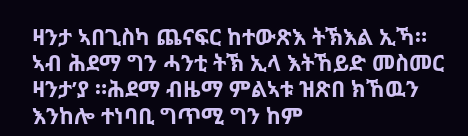ዛንታ ኣበጊስካ ጨናፍር ከተውጽእ ትኽእል ኢኻ። ኣብ ሕደማ ግን ሓንቲ ትኽ ኢላ እትኸይድ መስመር ዛንታ’ያ ።ሕደማ ብዜማ ምልኣቱ ዝጽበ ክኸዉን እንከሎ ተነባቢ ግጥሚ ግን ከም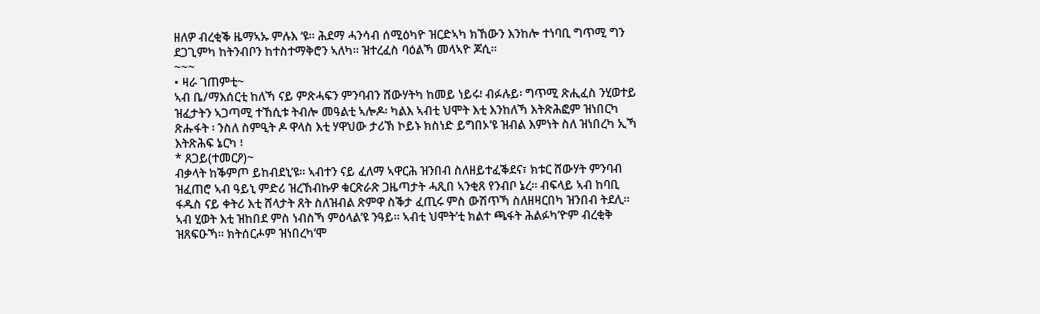ዘለዎ ብረቂቕ ዜማኣኡ ምሉእ ‘ዩ። ሕደማ ሓንሳብ ሰሚዕካዮ ዝርድኣካ ክኸውን እንከሎ ተነባቢ ግጥሚ ግን ደጋጊምካ ከትንብቦን ከተስተማቅሮን ኣለካ። ዝተረፈስ ባዕልኻ መላኣዮ ጆሲ።
~~~
• ዛራ ገጠምቲ~
ኣብ ቤ/ማእሰርቲ ከለኻ ናይ ምጽሓፍን ምንባብን ሸውሃትካ ከመይ ነይሩ፧ ብፉሉይ፡ ግጥሚ ጽሒፈስ ንሂወተይ ዝፈታትን ኣጋጣሚ ተኸሲቱ ትብሎ መዓልቲ ኣሎዶ፡ ካልእ ኣብቲ ህሞት እቲ እንከለኻ እትጽሕፎም ዝነበርካ ጽሑፋት ፡ ንስለ ስምዒት ዶ ዋላስ እቲ ሃዋህው ታሪኽ ኮይኑ ክስነድ ይግበኦ’ዩ ዝብል እምነት ስለ ዝነበረካ ኢኻ እትጽሕፍ ኔርካ ፧
* ጸጋይ(ተመርዖ)~
ብቃላት ከቕምጦ ይከብደኒ’ዩ። ኣብተን ናይ ፈለማ ኣዋርሕ ዝንበብ ስለዘይተፈቕደና፣ ክቱር ሸውሃት ምንባብ ዝፈጠሮ ኣብ ዓይኒ ምድሪ ዝረኸብኩዎ ቁርጽራጽ ጋዜጣታት ሓጺበ ኣንቂጸ የንብቦ ኔረ። ብፍላይ ኣብ ከባቢ ፋዱስ ናይ ቀትሪ እቲ ሸላታት ጸት ስለዝብል ጽምዋ ስቕታ ፈጢሩ ምስ ውሽጥኻ ስለዘዛርበካ ዝንበብ ትደሊ። ኣብ ሂወት እቲ ዝከበደ ምስ ነብስኻ ምዕላል’ዩ ንዓይ። ኣብቲ ህሞት’ቲ ክልተ ጫፋት ሕልፉካ’ዮም ብረቂቅ ዝጸፍዑኻ። ክትሰርሖም ዝነበረካ’ሞ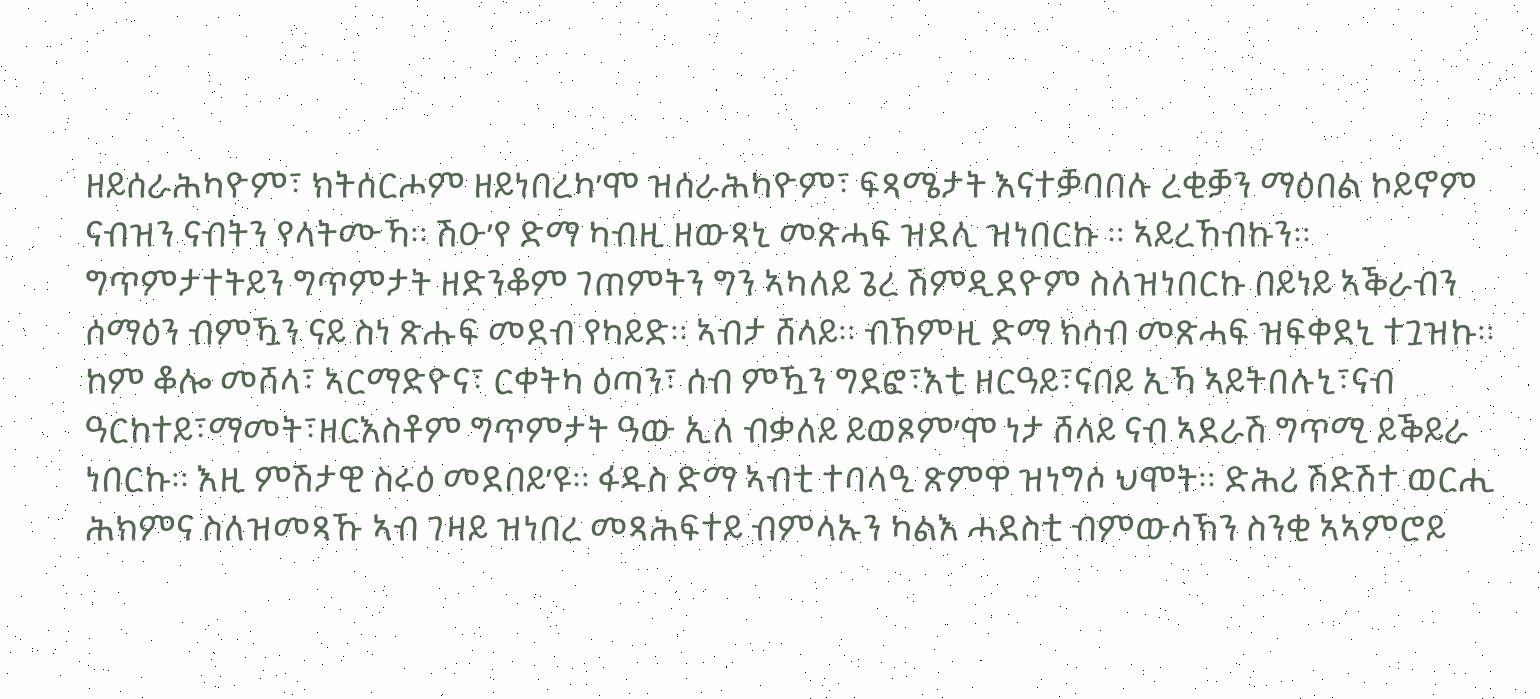ዘይሰራሕካዮም፣ ክትሰርሖም ዘይነበረካ’ሞ ዝሰራሕካዮም፣ ፍጻሜታት እናተቓባበሉ ረቂቓን ማዕበል ኮይኖም ናብዝን ናብትን የላትሙኻ። ሽዑ’የ ድማ ካብዚ ዘውጻኒ መጽሓፍ ዝደሊ ዝነበርኩ ። ኣይረኸብኩን። ግጥምታተትይን ግጥምታት ዘድንቆም ገጠምትን ግን ኣካለይ ጌረ ሽምዲደዮም ስለዝነበርኩ በይነይ ኣቕራብን ሰማዕን ብምዃን ናይ ስነ ጽሑፍ መደብ የካይድ። ኣብታ ሸላይ። ብኸምዚ ድማ ክሳብ መጽሓፍ ዝፍቀደኒ ተጓዝኩ። ከም ቆሎ መሸላ፣ ኣርማድዮና፣ ርቀትካ ዕጣን፣ ሰብ ምዃን ግደፎ፣እቲ ዘርዓይ፣ናበይ ኢኻ ኣይትበሉኒ፣ናብ ዓርከተይ፣ማመት፣ዘርእስቶም ግጥምታት ዓው ኢለ ብቃለይ ይወጾም’ሞ ነታ ሸላይ ናብ ኣደራሽ ግጥሚ ይቕይራ ነበርኩ። እዚ ምሽታዊ ስሩዕ መደበይ’ዩ። ፋዱስ ድማ ኣብቲ ተባላዒ ጽምዋ ዝነግሶ ህሞት። ድሕሪ ሽድሽተ ወርሒ ሕክምና ስለዝመጻኹ ኣብ ገዛይ ዝነበረ መጻሕፍተይ ብምላኡን ካልእ ሓደስቲ ብምውሳኽን ስንቂ ኣኣምሮይ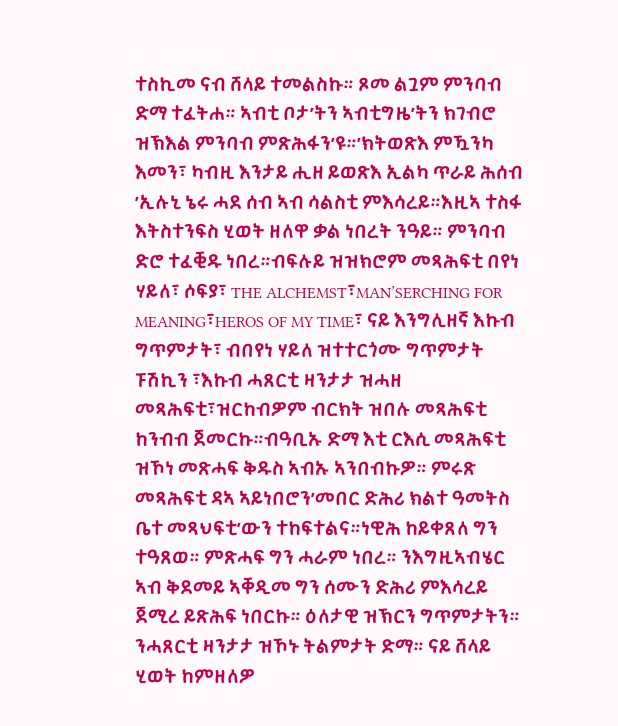ተስኪመ ናብ ሸላይ ተመልስኩ። ጾመ ልጓም ምንባብ ድማ ተፈትሐ። ኣብቲ ቦታ’ትን ኣብቲግዜ’ትን ክገብሮ ዝኽእል ምንባብ ምጽሕፋን’ዩ።’ክትወጽእ ምዃንካ እመን፣ ካብዚ እንታይ ሒዘ ይወጽእ ኢልካ ጥራይ ሕሰብ ’ኢሉኒ ኔሩ ሓደ ሰብ ኣብ ሳልስቲ ምእሳረይ።እዚኣ ተስፋ እትስተንፍስ ሂወት ዘለዋ ቃል ነበረት ንዓይ። ምንባብ ድሮ ተፈቒዱ ነበረ።ብፍሉይ ዝዝክሮም መጻሕፍቲ በየነ ሃይለ፣ ሶፍያ፣ THE ALCHEMST፣MAN’SERCHING FOR MEANING፣HEROS OF MY TIME፣ ናይ እንግሊዘኛ እኩብ ግጥምታት፣ ብበየነ ሃይለ ዝተተርጎሙ ግጥምታት ፑሽኪን ፣እኩብ ሓጸርቲ ዛንታታ ዝሓዘ መጻሕፍቲ፣ዝርከብዎም ብርክት ዝበሉ መጻሕፍቲ ከንብብ ጀመርኩ።ብዓቢኡ ድማ እቲ ርእሲ መጻሕፍቲ ዝኾነ መጽሓፍ ቅዱስ ኣብኡ ኣንበብኩዎ። ምሩጽ መጻሕፍቲ ዳኣ ኣይነበሮን’መበር ድሕሪ ክልተ ዓመትስ ቤተ መጻህፍቲ’ውን ተከፍተልና።ነዊሕ ከይቀጸለ ግን ተዓጸወ። ምጽሓፍ ግን ሓራም ነበረ። ንእግዚኣብሄር ኣብ ቅደመይ ኣቐዲመ ግን ሰሙን ድሕሪ ምእሳረይ ጀሚረ ይጽሕፍ ነበርኩ። ዕለታዊ ዝኽርን ግጥምታትን። ንሓጸርቲ ዛንታታ ዝኾኑ ትልምታት ድማ። ናይ ሸላይ ሂወት ከምዘለዎ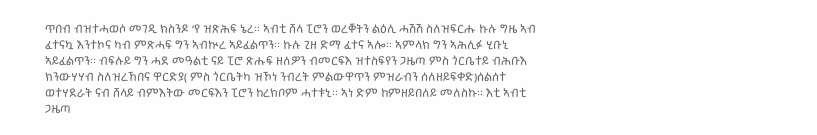ጥበብ ብዝተሓወሶ መገዲ ክስንዶ ‘የ ዝጽሕፍ ኔረ። ኣብቲ ሸላ ፒሮን ወረቐትን ልዕሊ ሓሽሽ ስለዝፍርሑ ኩሉ ግዜ ኣብ ፈተናኳ እንተኮና ካብ ምጽሓፍ ግን ኣብኲረ ኣይፈልጥን። ኩሉ ጊዘ ድማ ፈተና ኣሎ። ኣምላክ ግን ኣሕሊፉ ሂቡኒ ኣይፈልጥን። ብፍሉይ ግን ሓደ መዓልቲ ናይ ፒሮ ጽሑፍ ዘለዎን ብመርፍእ ዝተስፍየን ጋዜጣ ምስ ጎርቤተይ ብሕቡእ ክንውሃሃብ ስለዝረኸበና ዋርድያ( ምስ ጎርቤትካ ዝኾነ ንብረት ምልውዋጥን ምዝራብን ሰለዘይፍቀድ)ሰልሰተ ወተሃደራት ናብ ሸላይ ብምእትው መርፍእን ፒሮን ከረክቦም ሓተቱኒ። ኣነ ድም ከምዘይበለይ መለስኩ። እቲ ኣብቲ ጋዜጣ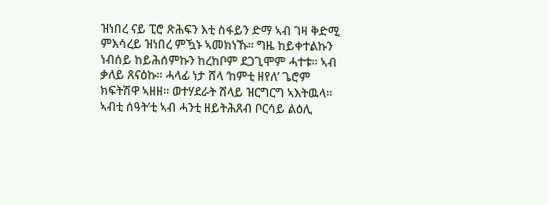ዝነበረ ናይ ፒሮ ጽሕፍን እቲ ስፋይን ድማ ኣብ ገዛ ቅድሚ ምእሳረይ ዝነበረ ምዃኑ ኣመክነኹ። ግዜ ከይቀተልኩን ነብሰይ ከይሕሰምኩን ከረከቦም ደጋጊሞም ሓተቱ። ኣብ ቃለይ ጸናዕኩ። ሓላፊ ነታ ሸላ ‘ከምቲ ዘየለ’ ጌሮም ክፍትሽዋ ኣዘዘ። ወተሃደራት ሸላይ ዝርግርግ ኣእትዉላ። ኣብቲ ሰዓት’ቲ ኣብ ሓንቲ ዘይትሕጸብ ቦርሳይ ልዕሊ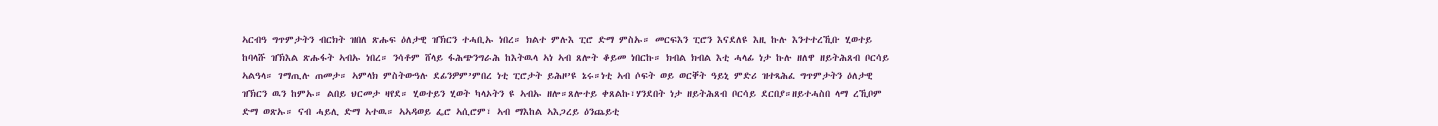ኣርብዓ ግጥምታትን ብርክት ዝበለ ጽሑፍ ዕለታዊ ዝኽርን ተሓቢኡ ነበረ። ክልተ ምሉእ ፒሮ ድማ ምስኡ። መርፍእን ፒሮን እናደለዩ እዚ ኩሉ እንተተረኺቡ ሂወተይ ከባላሹ ዝኽእል ጽሑፋት ኣብኡ ነበረ። ንሳቶም ሸላይ ፋሕጭንግራሕ ከእትዉላ ኣነ ኣብ ጸሎት ቆይመ ነበርኩ። ክብል ክብል እቲ ሓላፊ ነታ ኩሉ ዘለዋ ዘይትሕጸብ ቦርሳይ ኣልዓላ። ገማጢሉ ጠመታ። ኣምላክ ምስትውዓሉ ደፊንዎም’ምበረ ነቲ ፒሮታት ይሕዞ’ዩ ኔሩ።ነቲ ኣብ ሶፍት ወይ ወርቐት ዓይኒ ምድሪ ዝተጻሕፈ ግጥምታትን ዕለታዊ ዝኽርን ዉን ከምኡ። ልበይ ህርመታ ዛየደ። ሂወተይን ሂወት ካላኦትን ዩ ኣብኡ ዘሎ።ጸሎተይ ቀጸልኩ፣ሃንደበት ነታ ዘይትሕጸብ ቦርሳይ ደርበያ።ዘይተሓስበ ላማ ረኺቦም ድማ ወጽኡ። ናብ ሓይሊ ድማ ኣተዉ። ኣኣዳወይ ፌሮ ኣሲሮም፣ ኣብ ማእከል ኣእጋረይ ዕንጨይቲ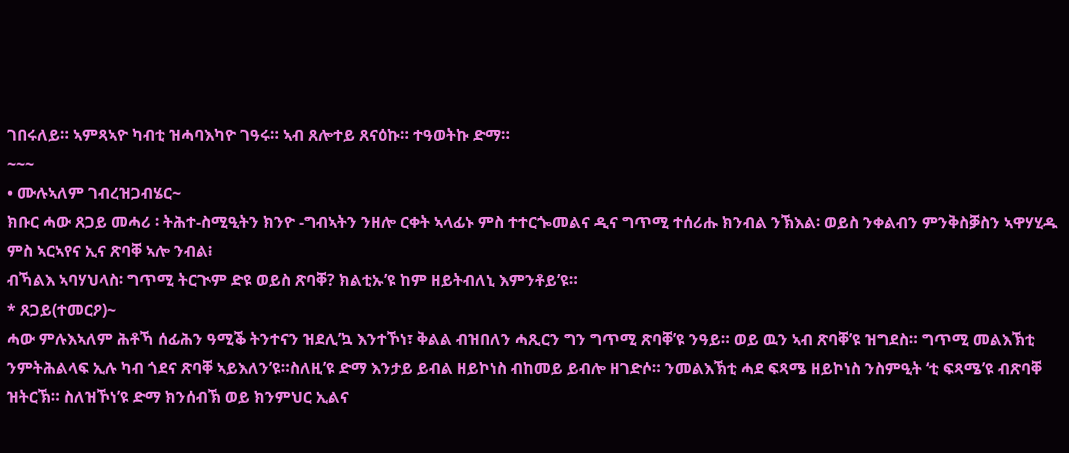ገበሩለይ። ኣምጻኣዮ ካብቲ ዝሓባእካዮ ገዓሩ። ኣብ ጸሎተይ ጸናዕኩ። ተዓወትኩ ድማ።
~~~
• ሙሉኣለም ገብረዝጋብሄር~
ክቡር ሓው ጸጋይ መሓሪ ፡ ትሕተ-ስሚዒትን ክንዮ -ግብኣትን ንዘሎ ርቀት ኣላፊኑ ምስ ተተርጐመልና ዲና ግጥሚ ተሰሪሑ ክንብል ንኽእል፡ ወይስ ንቀልብን ምንቅስቓስን ኣዋሃሂዱ ምስ ኣርኣየና ኢና ጽባቐ ኣሎ ንብል፧
ብኻልእ ኣባሃህላስ፡ ግጥሚ ትርጒም ድዩ ወይስ ጽባቐ? ክልቲኡ’ዩ ከም ዘይትብለኒ እምንቶይ’ዩ።
* ጸጋይ(ተመርዖ)~
ሓው ምሉእኣለም ሕቶኻ ሰፊሕን ዓሚቕ ትንተናን ዝደሊ’ኳ እንተኾነ፣ ቅልል ብዝበለን ሓጺርን ግን ግጥሚ ጽባቐ’ዩ ንዓይ። ወይ ዉን ኣብ ጽባቐ’ዩ ዝግደስ። ግጥሚ መልእኽቲ ንምትሕልላፍ ኢሉ ካብ ጎደና ጽባቐ ኣይእለን’ዩ።ስለዚ’ዩ ድማ እንታይ ይብል ዘይኮነስ ብከመይ ይብሎ ዘገድሶ። ንመልእኽቲ ሓደ ፍጻሜ ዘይኮነስ ንስምዒት ‘ቲ ፍጻሜ’ዩ ብጽባቐ ዝትርኽ። ስለዝኾነ’ዩ ድማ ክንሰብኽ ወይ ክንምህር ኢልና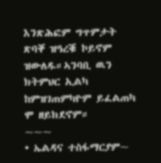እንጽሕፎም ግጥምታት ጽባቐ ዝዓረቑ ኮይኖም ዝውለዱ።ኣንባቢ ዉን ክትምህር ኢልካ ከምዝገጠምካዮም ይፈልጠካ ሞ ዘይክደኖም።
~~~
• ኤልዳና ተስፋማርያም~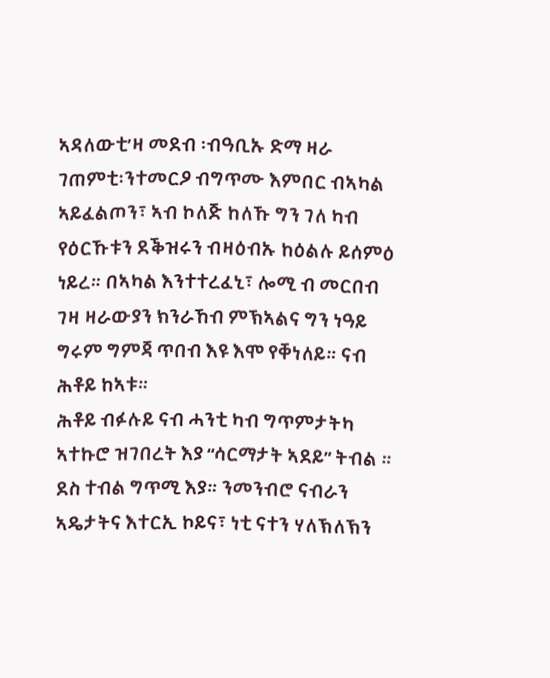ኣዳለውቲ’ዛ መደብ ፡ብዓቢኡ ድማ ዛራ ገጠምቲ፡ንተመርዖ ብግጥሙ እምበር ብኣካል ኣይፈልጦን፣ ኣብ ኮለጅ ከለኹ ግን ገለ ካብ የዕርኹቱን ደቕዝሩን ብዛዕብኡ ከዕልሉ ይሰምዕ ነይረ። በኣካል እንተተረፈኒ፣ ሎሚ ብ መርበብ ገዛ ዛራውያን ክንራኸብ ምኽኣልና ግን ነዓይ ግሩም ግምጃ ጥበብ እዩ እሞ የቐነለይ። ናብ ሕቶይ ከኣቱ።
ሕቶይ ብፉሉይ ናብ ሓንቲ ካብ ግጥምታትካ ኣተኩሮ ዝገበረት እያ “ሳርማታት ኣደይ” ትብል ። ደስ ተብል ግጥሚ እያ። ንመንብሮ ናብራን ኣዴታትና እተርኢ ኮይና፣ ነቲ ናተን ሃለኽለኽን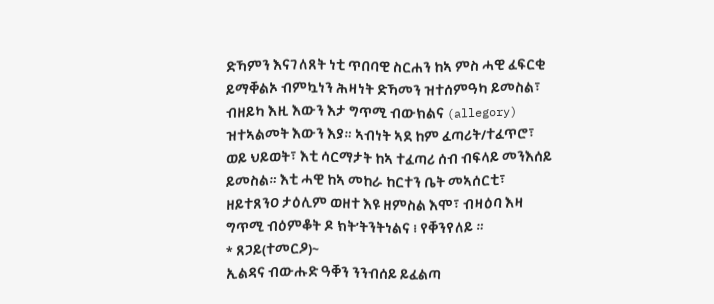ድኻምን እናገለጸት ነቲ ጥበባዊ ስርሐን ከኣ ምስ ሓዊ ፈፍርቂ ይማቐልኦ ብምኳነን ሕዛነት ድኻመን ዝተሰምዓካ ይመስል፣ ብዘይካ እዚ እውን እታ ግጥሚ ብውክልና (allegory) ዝተኣልመት እውን እያ። ኣብነት ኣደ ከም ፈጣሪት/ተፈጥሮ፣ ወይ ህይወት፣ እቲ ሳርማታት ከኣ ተፈጣሪ ሰብ ብፍላይ መንእሰይ ይመስል። እቲ ሓዊ ከኣ መከራ ከርተን ቤት መኣሰርቲ፣ ዘይተጸንዐ ታዕሊም ወዘተ እዩ ዘምስል እሞ፣ ብዛዕባ እዛ ግጥሚ ብዕምቆት ዶ ክት’ትንትነልና ፧ የቐንየለይ ።
* ጸጋይ(ተመርዖ)~
ኢልዳና ብውሑድ ዓቐን ንንብሰይ ይፈልጣ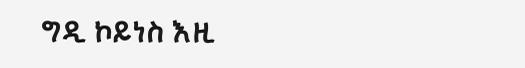ግዲ ኮይነስ እዚ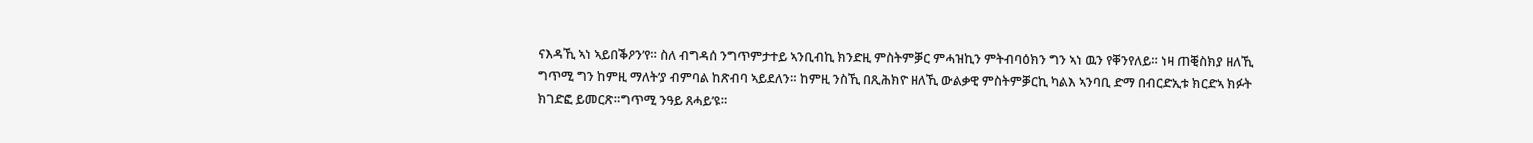ናእዳኺ ኣነ ኣይበቕዖን’የ። ስለ ብግዳሰ ንግጥምታተይ ኣንቢብኪ ክንድዚ ምስትምቓር ምሓዝኪን ምትብባዕክን ግን ኣነ ዉን የቐንየለይ። ነዛ ጠቒስክያ ዘለኺ ግጥሚ ግን ከምዚ ማለት’ያ ብምባል ከጽብባ ኣይደለን። ከምዚ ንስኺ በጺሕክዮ ዘለኺ ውልቃዊ ምስትምቓርኪ ካልእ ኣንባቢ ድማ በብርድኢቱ ክርድኣ ክፉት ክገድፎ ይመርጽ።ግጥሚ ንዓይ ጸሓይ’ዩ።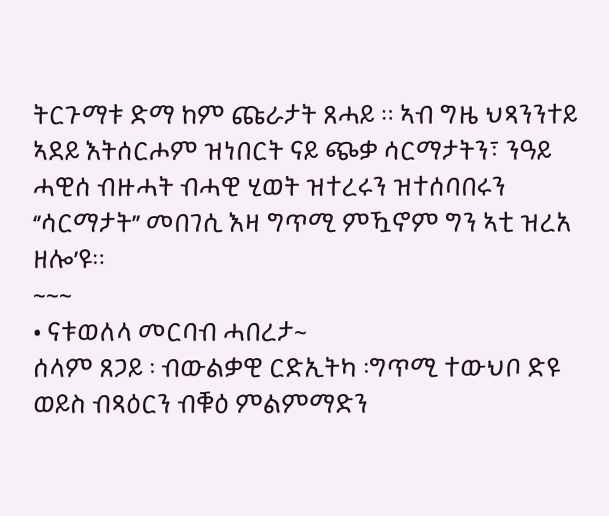ትርጉማቱ ድማ ከም ጩራታት ጸሓይ ። ኣብ ግዜ ህጻንንተይ ኣደይ እትሰርሖም ዝነበርት ናይ ጭቃ ሳርማታትን፣ ንዓይ ሓዊሰ ብዙሓት ብሓዊ ሂወት ዝተረሩን ዝተሰባበሩን ‘’ሳርማታት’’ መበገሲ እዛ ግጥሚ ምዃኖም ግን ኣቲ ዝረአ ዘሎ’ዩ።
~~~
• ናቱወለላ መርባብ ሓበረታ~
ሰላም ጸጋይ ፡ ብውልቃዊ ርድኢትካ ፡ግጥሚ ተውህቦ ድዩ ወይስ ብጻዕርን ብቑዕ ምልምማድን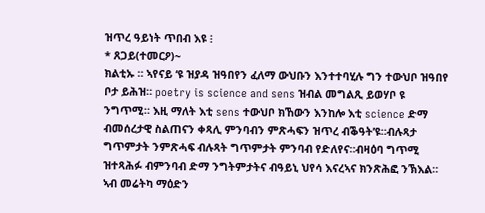ዝጥረ ዓይነት ጥበብ እዩ ፧
* ጸጋይ(ተመርዖ)~
ክልቲኡ ። ኣየናይ ‘ዩ ዝያዳ ዝዓበየን ፈለማ ውህቡን እንተተባሂሉ ግን ተውህቦ ዝዓበየ ቦታ ይሕዝ። poetry is science and sens ዝብል መግልጺ ይወሃቦ ዩ ንግጥሚ። እዚ ማለት እቲ sens ተውህቦ ክኸውን እንከሎ እቲ science ድማ ብመሰረታዊ ስልጠናን ቀጻሊ ምንባብን ምጽሓፍን ዝጥረ ብቕዓት’ዩ።ብሉጻታ ግጥምታት ንምጽሓፍ ብሉጻት ግጥምታት ምንባብ የድለየና።ብዛዕባ ግጥሚ ዝተጻሕፉ ብምንባብ ድማ ንግትምታትና ብዓይኒ ህየሳ እናረኣና ክንጽሕፎ ንኽእል። ኣብ መሬትካ ማዕድን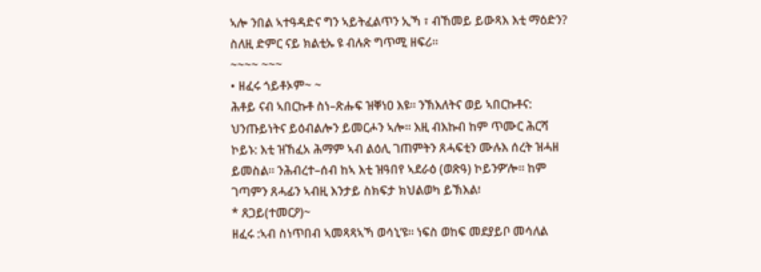ኣሎ ንበል ኣተዓዳድና ግን ኣይትፈልጥን ኢኻ ፣ ብኸመይ ይውጻእ እቲ ማዕድን? ስለዚ ድምር ናይ ክልቲኡ ዩ ብሉጽ ግጥሚ ዘፍሪ።
~~~~ ~~~
• ዘፈሩ ጎይቶኦም~ ~
ሕቶይ ናብ ኣበርኩቶ ስነ–ጽሑፍ ዝቐነዐ እዩ። ንኽእለትና ወይ ኣበርኩቶና: ህንጡይነትና ይዕብልሎን ይመርሖን ኣሎ። እዚ ብእኩብ ከም ጥሙር ሕርሻ ኮይኑ: እቲ ዝኸፈአ ሕማም ኣብ ልዕሊ ገጠምትን ጸሓፍቲን ሙሉእ ሰረት ዝሓዘ ይመስል። ንሕብረተ–ሰብ ከኣ እቲ ዝዓበየ ኣደራዕ (ወጽዓ) ኮይንዎ‘ሎ። ከም ገጣምን ጸሓፊን ኣብዚ እንታይ ስክፍታ ክህልወካ ይኽእል፧
* ጸጋይ(ተመርዖ)~
ዘፈሩ :ኣብ ስነጥበብ ኣመጻጻኣኻ ወሳኒ’ዩ። ነፍስ ወከፍ መደያይቦ መሳለል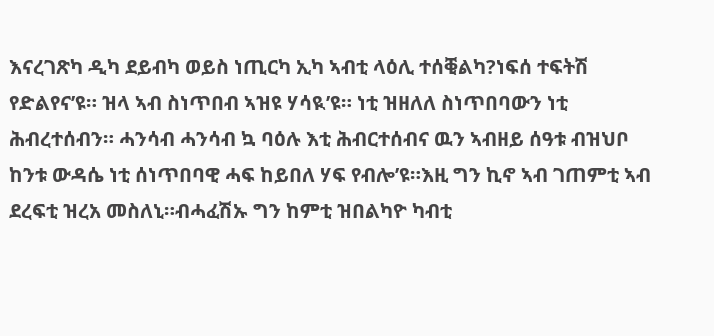እናረገጽካ ዲካ ደይብካ ወይስ ነጢርካ ኢካ ኣብቲ ላዕሊ ተሰቒልካ?ነፍሰ ተፍትሽ የድልየና’ዩ። ዝላ ኣብ ስነጥበብ ኣዝዩ ሃሳዪ’ዩ። ነቲ ዝዘለለ ስነጥበባውን ነቲ ሕብረተሰብን። ሓንሳብ ሓንሳብ ኳ ባዕሉ እቲ ሕብርተሰብና ዉን ኣብዘይ ሰዓቱ ብዝህቦ ከንቱ ውዳሴ ነቲ ሰነጥበባዊ ሓፍ ከይበለ ሃፍ የብሎ’ዩ።እዚ ግን ኪኖ ኣብ ገጠምቲ ኣብ ደረፍቲ ዝረአ መስለኒ።ብሓፈሽኡ ግን ከምቲ ዝበልካዮ ካብቲ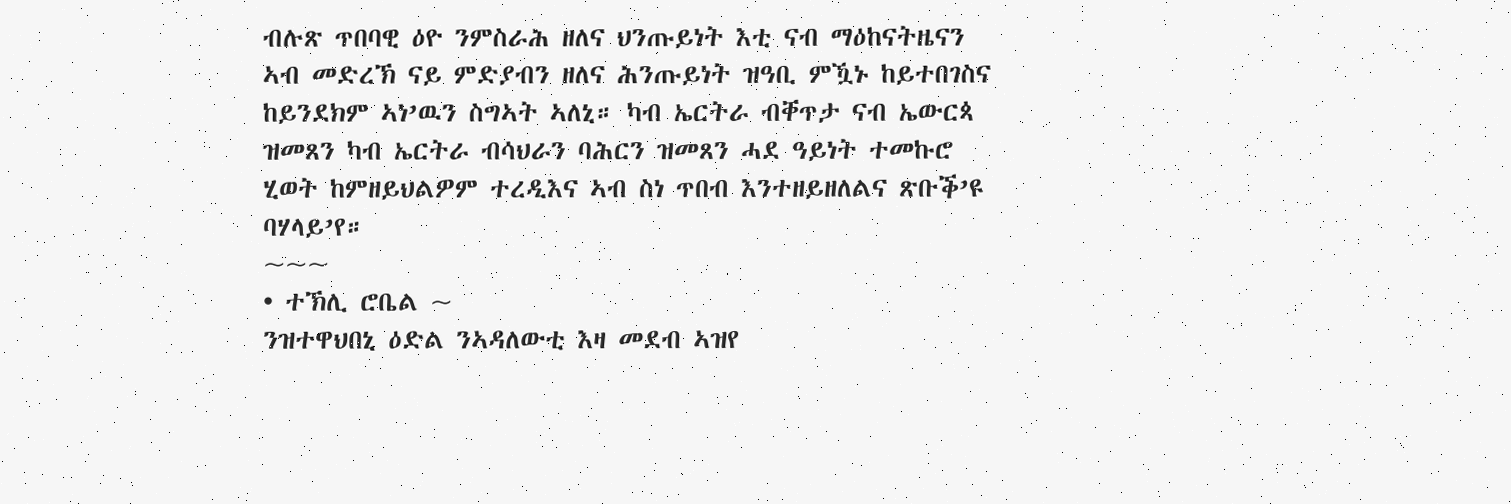ብሉጽ ጥበባዊ ዕዮ ንምስራሕ ዘለና ህንጡይነት እቲ ናብ ማዕከናትዜናን ኣብ መድረኽ ናይ ምድያብን ዘለና ሕንጡይነት ዝዓቢ ምዃኑ ከይተበገስና ከይንደክም ኣነ’ዉን ስግኣት ኣለኒ። ካብ ኤርትራ ብቐጥታ ናብ ኤውርጳ ዝመጸን ካብ ኤርትራ ብሳህራን ባሕርን ዝመጸን ሓደ ዓይነት ተመኩሮ ሂወት ከምዘይህልዎም ተረዲእና ኣብ ስነ ጥበብ እንተዘይዘለልና ጽቡቕ’ዩ ባሃላይ’የ።
~~~
• ተኽሊ ሮቤል ~
ንዝተዋህበኒ ዕድል ንኣዳለውቲ እዛ መደብ ኣዝየ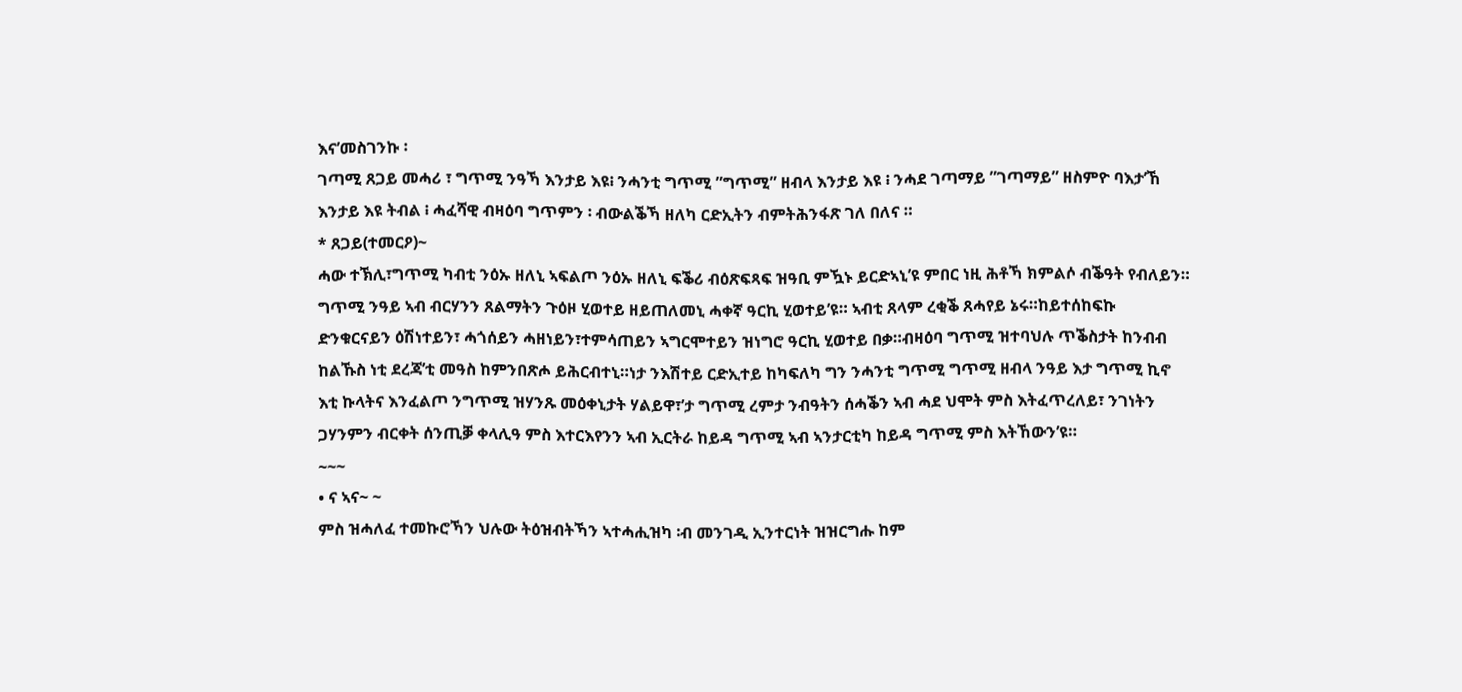እና’መስገንኩ ፡
ገጣሚ ጸጋይ መሓሪ ፣ ግጥሚ ንዓኻ እንታይ እዩ፧ ንሓንቲ ግጥሚ ”ግጥሚ” ዘብላ እንታይ እዩ ፧ ንሓደ ገጣማይ ”ገጣማይ” ዘስምዮ ባእታ’ኸ እንታይ እዩ ትብል ፧ ሓፈሻዊ ብዛዕባ ግጥምን ፡ ብውልቕኻ ዘለካ ርድኢትን ብምትሕንፋጽ ገለ በለና ።
* ጸጋይ(ተመርዖ)~
ሓው ተኽሊ፣ግጥሚ ካብቲ ንዕኡ ዘለኒ ኣፍልጦ ንዕኡ ዘለኒ ፍቕሪ ብዕጽፍጻፍ ዝዓቢ ምዃኑ ይርድኣኒ’ዩ ምበር ነዚ ሕቶኻ ክምልሶ ብቕዓት የብለይን። ግጥሚ ንዓይ ኣብ ብርሃንን ጸልማትን ጉዕዞ ሂወተይ ዘይጠለመኒ ሓቀኛ ዓርኪ ሂወተይ’ዩ። ኣብቲ ጸላም ረቂቕ ጸሓየይ ኔሩ።ከይተሰከፍኩ ድንቁርናይን ዕሽነተይን፣ ሓጎሰይን ሓዘነይን፣ተምሳጠይን ኣግርሞተይን ዝነግሮ ዓርኪ ሂወተይ በቃ።ብዛዕባ ግጥሚ ዝተባህሉ ጥቕስታት ከንብብ ከልኹስ ነቲ ደረጃ’ቲ መዓስ ከምንበጽሖ ይሕርብተኒ።ነታ ንእሽተይ ርድኢተይ ከካፍለካ ግን ንሓንቲ ግጥሚ ግጥሚ ዘብላ ንዓይ እታ ግጥሚ ኪኖ እቲ ኩላትና እንፈልጦ ንግጥሚ ዝሃንጹ መዕቀኒታት ሃልይዋ፣’ታ ግጥሚ ረምታ ንብዓትን ሰሓቕን ኣብ ሓደ ህሞት ምስ እትፈጥረለይ፣ ንገነትን ጋሃንምን ብርቀት ሰንጢቓ ቀላሊዓ ምስ እተርእየንን ኣብ ኢርትራ ከይዳ ግጥሚ ኣብ ኣንታርቲካ ከይዳ ግጥሚ ምስ እትኸውን’ዩ።
~~~
• ና ኣና~ ~
ምስ ዝሓለፈ ተመኩሮኻን ህሉው ትዕዝብትኻን ኣተሓሒዝካ ፡ብ መንገዲ ኢንተርነት ዝዝርግሑ ከም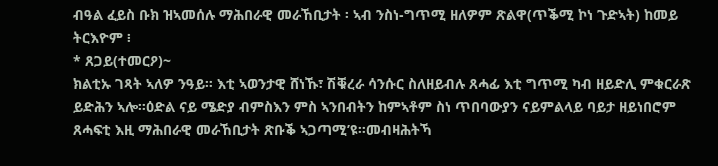ብዓል ፈይስ ቡክ ዝኣመሰሉ ማሕበራዊ መራኸቢታት ፡ ኣብ ንስነ-ግጥሚ ዘለዎም ጽልዋ(ጥቕሚ ኮነ ጉድኣት) ከመይ ትርእዮም ፧
* ጸጋይ(ተመርዖ)~
ክልቲኡ ገጻት ኣለዎ ንዓይ። እቲ ኣወንታዊ ሸነኹ፣ ሽቑረራ ሳንሱር ስለዘይብሉ ጸሓፊ እቲ ግጥሚ ካብ ዘይድሊ ምቁርራጽ ይድሕን ኣሎ።ዕድል ናይ ሜድያ ብምስእን ምስ ኣንበብትን ከምኣቶም ስነ ጥበባውያን ናይምልላይ ባይታ ዘይነበሮም ጸሓፍቲ እዚ ማሕበራዊ መራኸቢታት ጽቡቕ ኣጋጣሚ’ዩ።መብዛሕትኻ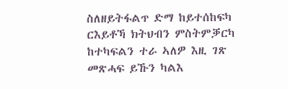ስለዘይትፋልጥ ድማ ከይተሰከፍካ ርእይቶኻ ክትህብን ምስትምቓርካ ከተካፍልን ተራ ኣለዎ እዚ ገጽ መጽሓፍ ይኹን ካልእ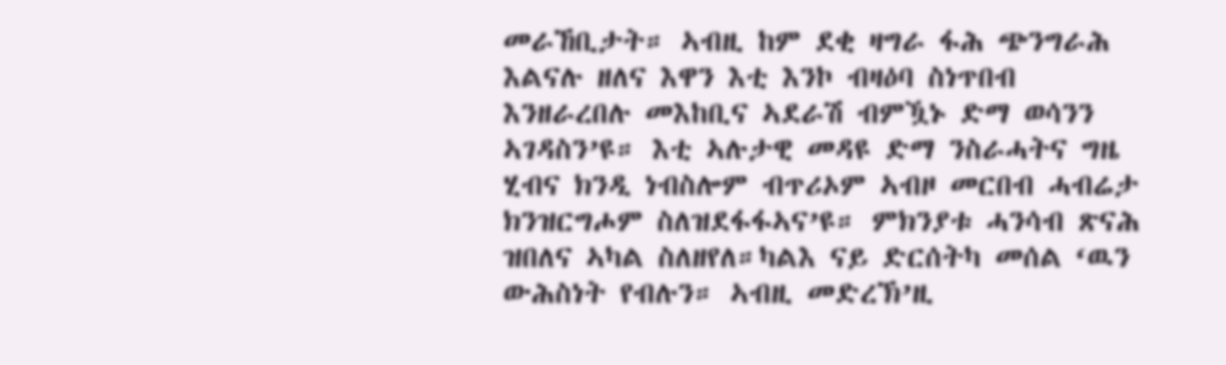መራኸቢታት። ኣብዚ ከም ደቂ ዛግራ ፋሕ ጭንግራሕ እልናሉ ዘለና እዋን እቲ እንኮ ብዛዕባ ስነጥበብ እንዘራረበሉ መእከቢና ኣደራሽ ብምዃኑ ድማ ወሳንን ኣገዳስን’ዩ። እቲ ኣሉታዊ መዳዩ ድማ ንስራሓትና ግዜ ሂብና ክንዲ ነብስሎም ብጥሪኦም ኣብዞ መርበብ ሓብሬታ ክንዝርግሖም ስለዝደፋፋኣና’ዩ። ምክንያቱ ሓንሳብ ጽናሕ ዝበለና ኣካል ስለዘየለ።ካልእ ናይ ድርሰትካ መሰል ‘ዉን ውሕስነት የብሉን። ኣብዚ መድረኽ’ዚ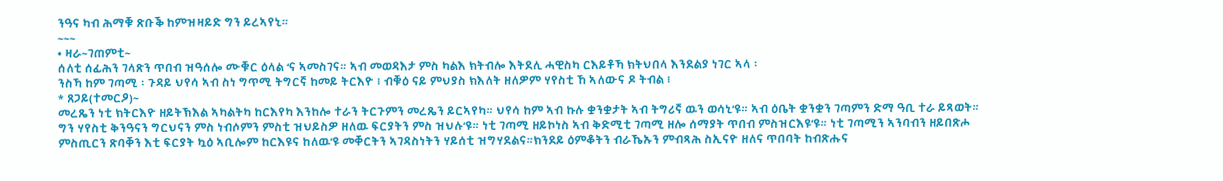ንዓና ካብ ሕማቑ ጽቡቕ ከምዝዛይድ ግን ይረኣየኒ።
~~~
• ዛራ~ገጠምቲ~
ሰለቲ ሰፊሕን ገላጽን ጥበብ ዝዓሰሎ ሙቑር ዕላል ‘ና ኣመስገና። ኣብ መወዳእታ ምስ ካልእ ክትብሎ እትደሊ ሓዊስካ ርእይቶኻ ክትህበላ እንደልያ ነገር ኣላ ፡
ንስኻ ከም ገጣሚ ፡ ጉዳይ ህየሳ ኣብ ስነ ግጥሚ ትግርኛ ከመይ ትርእዮ ፧ ብቑዕ ናይ ምህያስ ክእለት ዘለዎም ሃየስቲ ኸ ኣለውና ዶ ትብል ፧
* ጸጋይ(ተመርዖ)~
መረጼን ነቲ ክትርእዮ ዘይትኽእል ኣካልትካ ከርእየካ እንከሎ ተራን ትርጉምን መረጼን ይርኣየካ። ህየሳ ከም ኣብ ኩሉ ቋንቋታት ኣብ ትግሪኛ ዉን ወሳኒ’ዩ። ኣብ ዕቤት ቋንቋን ገጣምን ድማ ዓቢ ተራ ይጻወት። ግን ሃየስቲ ቅንዓናን ግርህናን ምስ ነብሶምን ምስቲ ዝህይስዎ ዘለዉ ፍርያትን ምስ ዝህሉ’ዩ። ነቲ ገጣሚ ዘይኮነስ ኣብ ቅድሚቲ ገጣሚ ዘሎ ሰማያት ጥበብ ምስዝርእዩ’ዩ። ነቲ ገጣሚን ኣንባብን ዘይበጽሖ ምስጢርን ጽባቐን እቲ ፍርያት ኳዕ ኣቢሎም ከርእዩና ከለዉ’ዩ መቐርትን ኣገዳስነትን ሃይሰቲ ዝግሃደልና።ክንደይ ዕምቆትን ብራኼኡን ምብጻሕ ስኢናዮ ዘለና ጥበባት ከብጽሑና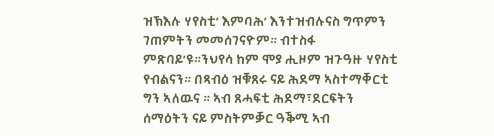ዝኽእሉ ሃየስቲ’ እምባሕ’ እንተዝብሉናስ ግጥምን ገጠምትን መመሰገናዮም። ብተስፋ ምጽባይ’ዩ።ንህየሳ ከም ሞያ ሒዞም ዝጉዓዙ ሃየስቲ የብልናን። በጻብዕ ዝቑጸሩ ናይ ሕደማ ኣስተማቐርቲ ግን ኣለዉና ። ኣብ ጸሓፍቲ ሕደማ፣ደርፍትን ሰማዕትን ናይ ምስትምቓር ዓቕሚ ኣብ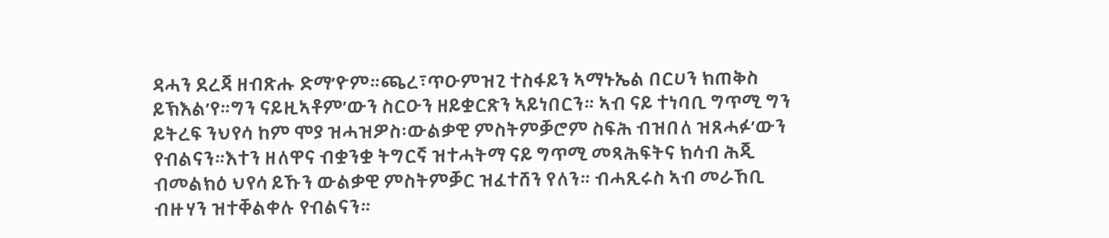ዳሓን ደረጃ ዘብጽሑ ድማ’ዮም።ጫረ፣ጥዑምዝጊ ተስፋይን ኣማኑኤል በርሀን ክጠቅስ ይኽእል’የ።ግን ናይዚኣቶም’ውን ስርዑን ዘይቋርጽን ኣይነበርን። ኣብ ናይ ተነባቢ ግጥሚ ግን ይትረፍ ንህየሳ ከም ሞያ ዝሓዝዎስ፡ውልቃዊ ምስትምቓሮም ስፍሕ ብዝበለ ዝጸሓፉ’ውን የብልናን።እተን ዘለዋና ብቋንቋ ትግርኛ ዝተሓትማ ናይ ግጥሚ መጻሕፍትና ክሳብ ሕጂ ብመልክዕ ህየሳ ይኹን ውልቃዊ ምስትምቓር ዝፈተሸን የለን። ብሓጺሩስ ኣብ መራኸቢ ብዙሃን ዝተቐልቀሉ የብልናን።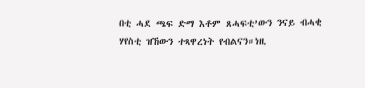በቲ ሓደ ጫፍ ድማ እቶም ጸሓፍቲ’ውን ንናይ ብሓቂ ሃየስቲ ዝኸውን ተጻዋረነት የብልናን።ነዚ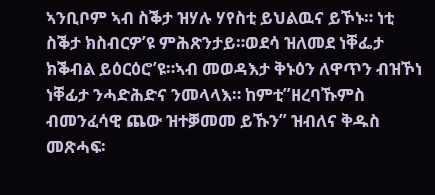ኣንቢቦም ኣብ ስቕታ ዝሃሉ ሃየስቲ ይህልዉና ይኾኑ። ነቲ ስቕታ ክስብርዎ’ዩ ምሕጽንታይ።ወደሳ ዝለመደ ነቐፌታ ክቕብል ይዕርዕሮ’ዩ።ኣብ መወዳእታ ቅኑዕን ለዋጥን ብዝኾነ ነቐፊታ ንሓድሕድና ንመላላእ። ከምቲ”ዘረባኹምስ ብመንፈሳዊ ጨው ዝተቓመመ ይኹን” ዝብለና ቅዱስ መጽሓፍ፡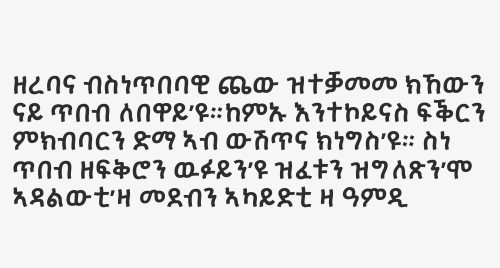ዘረባና ብስነጥበባዊ ጨው ዝተቓመመ ክኸውን ናይ ጥበብ ለበዋይ’ዩ።ከምኡ እንተኮይናስ ፍቕርን ምክብባርን ድማ ኣብ ውሽጥና ክነግስ’ዩ። ስነ ጥበብ ዘፍቅሮን ዉፉይን’ዩ ዝፈቱን ዝግለጽን’ሞ ኣዳልውቲ’ዛ መደብን ኣካይድቲ ዛ ዓምዲ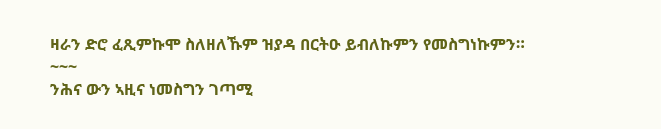ዛራን ድሮ ፈጺምኩሞ ስለዘለኹም ዝያዳ በርትዑ ይብለኩምን የመስግነኩምን።
~~~
ንሕና ውን ኣዚና ነመስግን ገጣሚ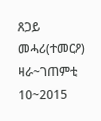ጸጋይ መሓሪ(ተመርዖ)
ዛራ~ገጠምቲ
10~2015